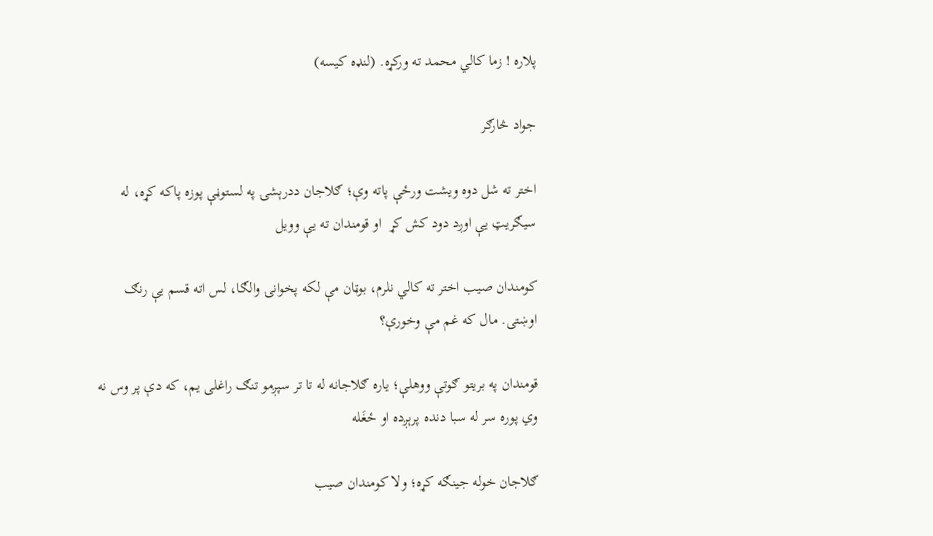پلاره ! زما کالي محمد ته ورکړه. (لنډه کیسه)

جواد څارګر

اختر ته شل دوه ویشت ورځې پاته وې؛ ګلاجان ددرېشۍ په لستوڼې پوزه پاکه کړه، له سیګریټ یې اوږد دود کش کړ  او قومندان ته یې وویل

کومندان صیب اختر ته کالي نلرم، بوټان مې لکه پخوانۍ والګا، لس اته قسم یې رنګ اوښتی. مال که غم مې وخورې؟

قومندان په بریتو ګوتې ووهلې؛ یاره ګلاجانه له تا تر سپږمو تنګ راغلی یم، که دې پر وس نه وي پوره سر له سبا دنده پرېږده او ځغَله

ګلاجان خوله جینګه کړه؛ ولا کومندان صیب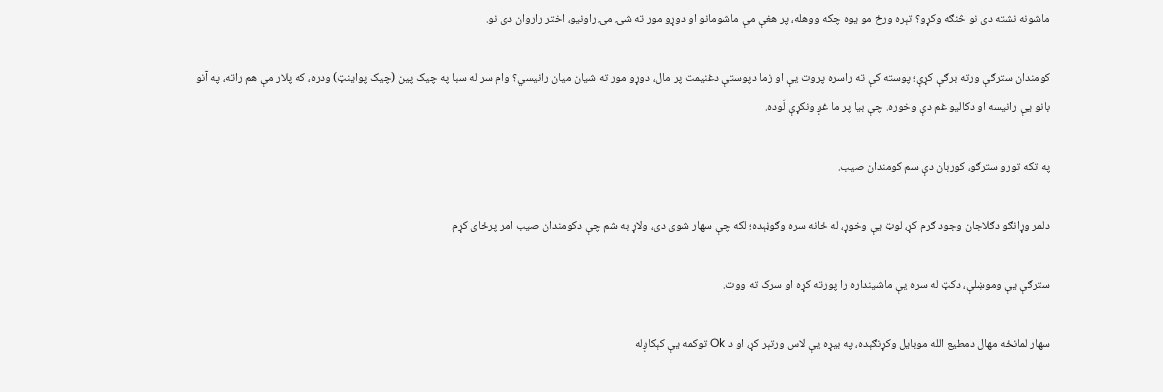ماشونه نشته دی نو څنګه وکړو؟ تېره ورځ مو یوه چکه ووهله، پر هغې مې ماشومانو او دوړو مور ته شۍ مۍ راونیو، اختر راروان دی نو.

کومندان سترګې ورته برګې کړې؛ پوسته کې ته راسره پروت یې او زما دپوستې دغنیمت پر مال، دوړو مور ته شیان میان رانیسي؟ وام سر له سبا په چیک پین (چیک پواینټ) ودره، که پلار مې هم راته، په آنو بانو یې رانیسه او دکالیو غم دې وخوره. چې بیا پر ما غږ ونکړې لَوده.

په تکه تورو سترګو، کوربان دې سم کومندان صیب.

دلمر وړانګو دګلاجان وجود ګرم کړ، لوټ یې وخوړ، له ځانه سره وګوڼېده؛ لکه چې سهار شوی دی، ولاړ به شم چې دکومندان صیب امر پرځای کړم

سترګې یې وموښلې، دکټ له سره یې ماشینداره را پورته کړه او سرک ته ووت.

سهار لمانځه مهال دمطیع الله موبایل وکړنګېده، په بیړه یې لاس ورتېر کړ، او د Ok توکمه یې کېکاږله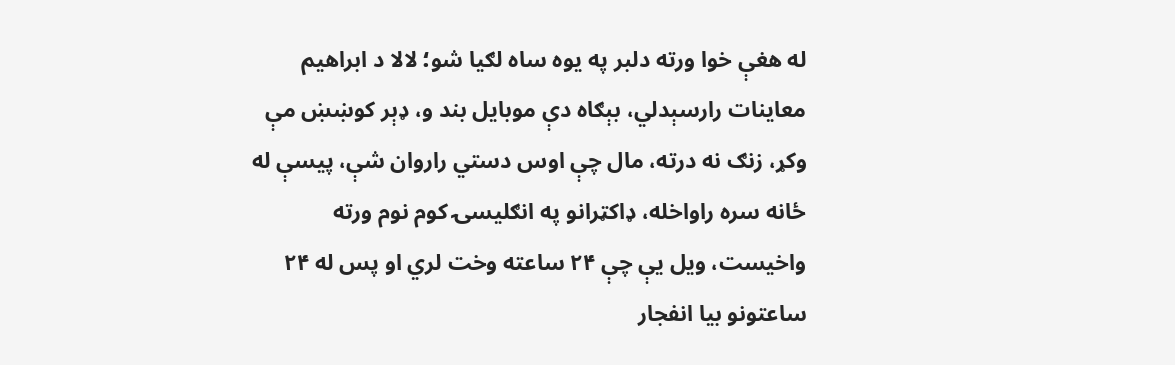له هغې خوا ورته دلبر په یوه ساه لګیا شو؛ لالا د ابراهیم معاینات رارسېدلي، بېګاه دې موبایل بند و، ډېر کوښښ مې وکړ، زنګ نه درته، مال چې اوس دستي راروان شې، پیسې له ځانه سره راواخله، ډاکټرانو په انګلیسۍ کوم نوم ورته واخیست، ویل یې چې ۲۴ ساعته وخت لري او پس له ۲۴ ساعتونو بیا انفجار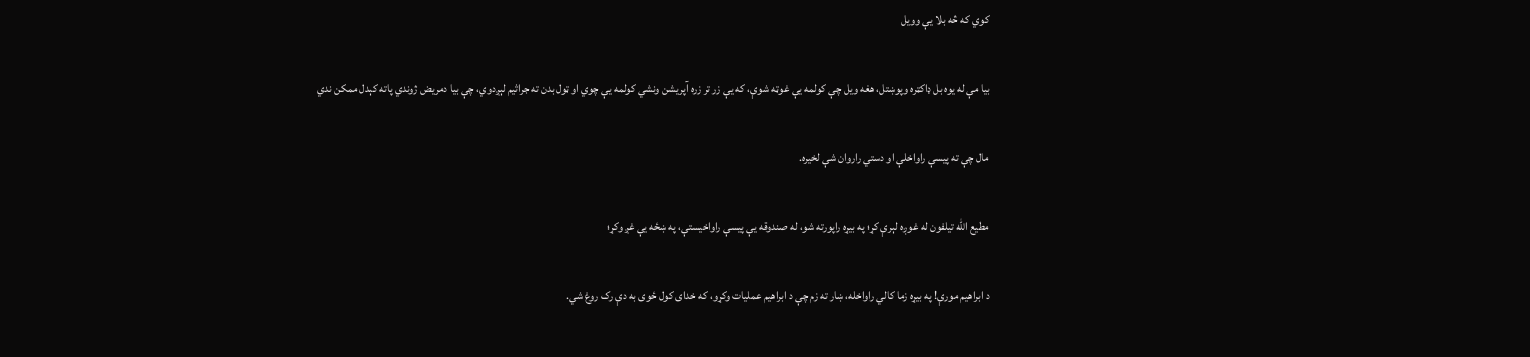کوي که څه بلا یې وویل

بیا مې له یوه بل ډاکټره وپوښتل، هغه ویل چې کولمه یې غوټه شوې، که یې زر تر زره آپریشن ونشي کولمه یې چوي او ټول بدن ته جراثیم لېږدوي، چې بیا دمریض ژوندي پاته کېدل ممکن ندي

مال چې ته پیسې راواخلې او دستي راروان شې لخیره.

مطیع الله تیلفون له غوږه لېرې کړ؛ په بیړه راپورته شو، له صندوقه یې پیسې راواخیستې، په ښځه یې غږ وکړ؛

د ابراهیم مورې! په بیړه زما کالي راواخله، ښار ته زم چې د ابراهیم عملیات وکړو، که خدای کول ځوی به دې رک روغ شي.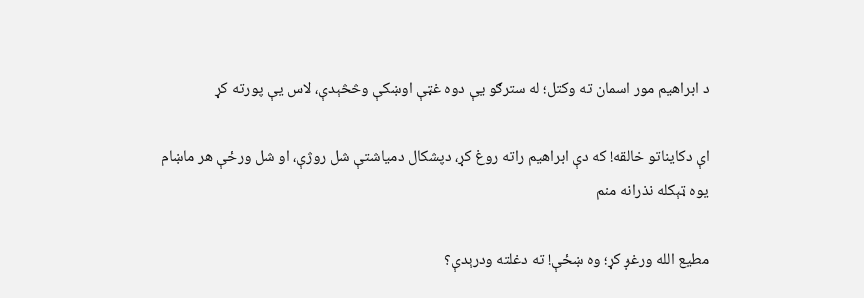د ابراهیم مور اسمان ته وکتل؛ له سترګو یې دوه غټې اوښکې وڅڅېدې، لاس یې پورته کړ

اې دکایناتو خالقه! که دې ابراهیم راته روغ کړ، دپشکال دمیاشتې شل روژې، او شل ورځې هر ماښام یوه ټېکله نذرانه منم

مطیع الله ورغږ کړ؛ وه ښځې! ته دغلته ودرېدې؟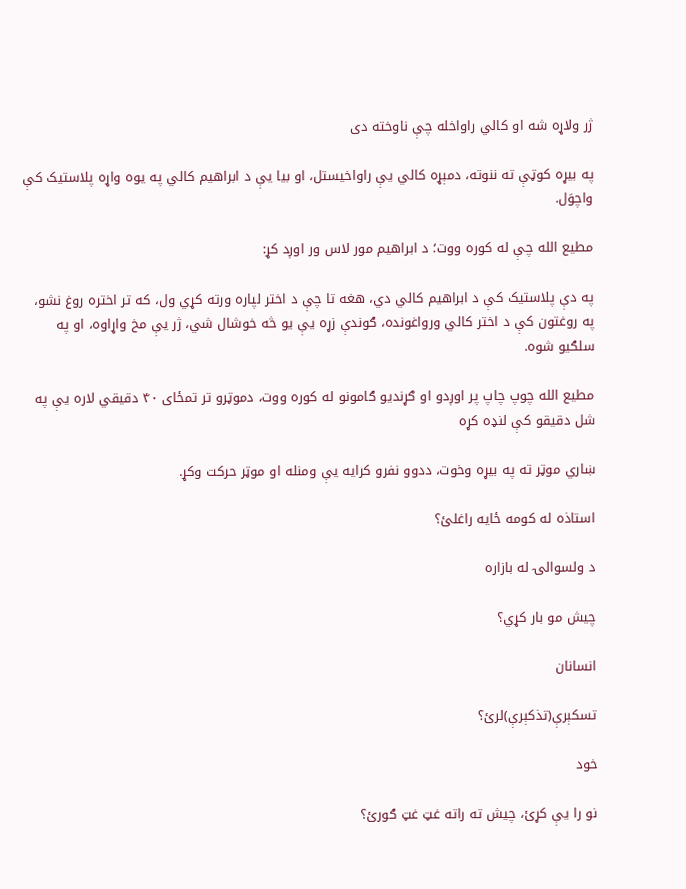ژر ولاړه شه او کالي راواخله چې ناوخته دی

په بیړه کوټې ته ننوته، دمېړه کالي یې راواخیستل، او بیا یې د ابراهیم کالي په یوه واړه پلاستیک کې واچوَل.

مطیع الله چې له کوره ووت؛ د ابراهیم مور لاس ور اوږد کړ:

په دې پلاستیک کې د ابراهیم کالي دي، هغه تا چې د اختر لپاره ورته کړي ول، که تر اختره روغ نشو، په روغتون کې د اختر کالي ورواغونده، ګوندې زړه یې یو څه خوشال شي، ژر یې مخ واړاوه، او په سلګیو شوه.

مطیع الله چوپ چاپ پر اوږدو او ګړندیو ګامونو له کوره ووت، دموټرو تر تمځای ۴۰ دقیقي لاره یې په شل دقیقو کې لنډه کړه

ښاري موټر ته په بیړه وخوت، ددوو نفرو کرایه یې ومنله او موټر حرکت وکړ.

استاذه له کومه ځایه راغلئ؟

د ولسوالۍ له بازاره

چیش مو بار کړي؟

انسانان

تسکېرې(تذکېرې)لرئ؟

خود

نو را یې کړئ، چیش ته راته غټ غټ ګورئ؟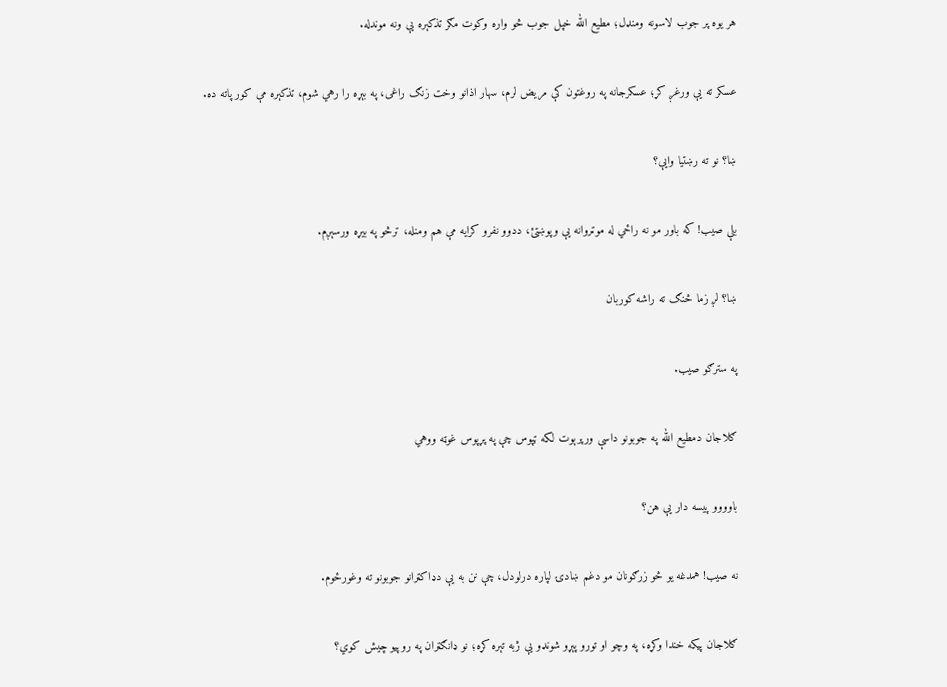هر یوه پر جوب لاسونه ومنډل؛ مطیع الله خپل جوب څو واره وکوت مګر تذکېره یې ونه موندله.

عسکر ته یې ورغږ کړ؛ عسکرجانه په روغتون کې مریض لرم، سهار اذانو وخت زنګ راغی، په بېړه را رهي شوم، تذکېره مې کور پاته ده.

ښا؟ نو ته رښتیا وایې؟

بلې صیب! که باور مو نه راځي له موټروانه یې وپوښتئ، ددوو نفرو کرایه مې هم ومنله، ترڅو په بیړه ورسېږم.

ښا؟ لږ زما څنګ ته راشه کوربان

په سترګو صیب.

ګلاجان دمطیع الله په جوبونو داسې ورپرېوت لکه ټپوس چې په پړپوس غوټه ووهي

باوووو پیسه دار یې هن؟

نه صیب! همدغه یو څو زرګونان مو دغم ښادۍ لپاره درلودل، چې نن به یې دډاکټرانو جوبونو ته وغورځوم.

ګلاجان پیکه خندا وکړه، په وچو او تورو پېړو شونډو یې ژبه تېره کړه؛ نو ډانګټران په روپیو چیش کوي؟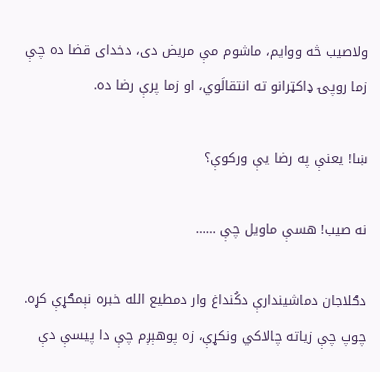ولاصیب څه ووایم، ماشوم مې مریض دی، دخدای قضا ده چې زما روپۍ ډاکټرانو ته انتقالَوي، او زما پرې رضا ده.

ښا! یعنې په رضا یې ورکوې؟

نه صیب! هسې ماویل چې ……

دګلاجان دماشیندارې دکُنداغ وار دمطیع الله خبره نېمګړې کړه. چوپ چې زیاته چالاکي ونکړې، زه پوهېږم چې دا پیسې دې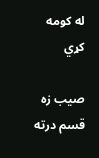له کومه کړي

صیب زه قسم درته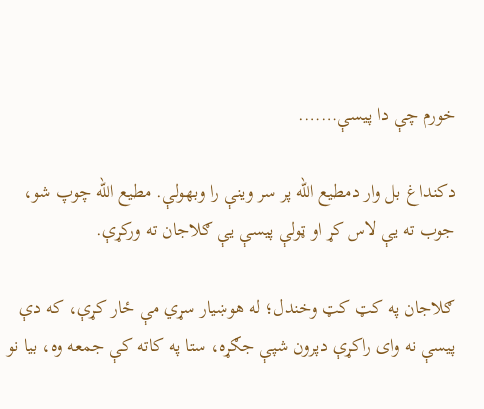خورم چې دا پیسې…….

دکنداغ بل وار دمطیع الله پر سر وینې را وبهولې. مطیع الله چوپ شو، جوب ته یې لاس کړ او ټولې پیسې یې ګلاجان ته ورکړې.

ګلاجان په کټ کټ وخندل؛ له هوښیار سړي مې ځار کړې، که دې پیسې نه وای راکړې دپرون شپې جګړه، ستا په کاته کې جمعه وه، بیا نو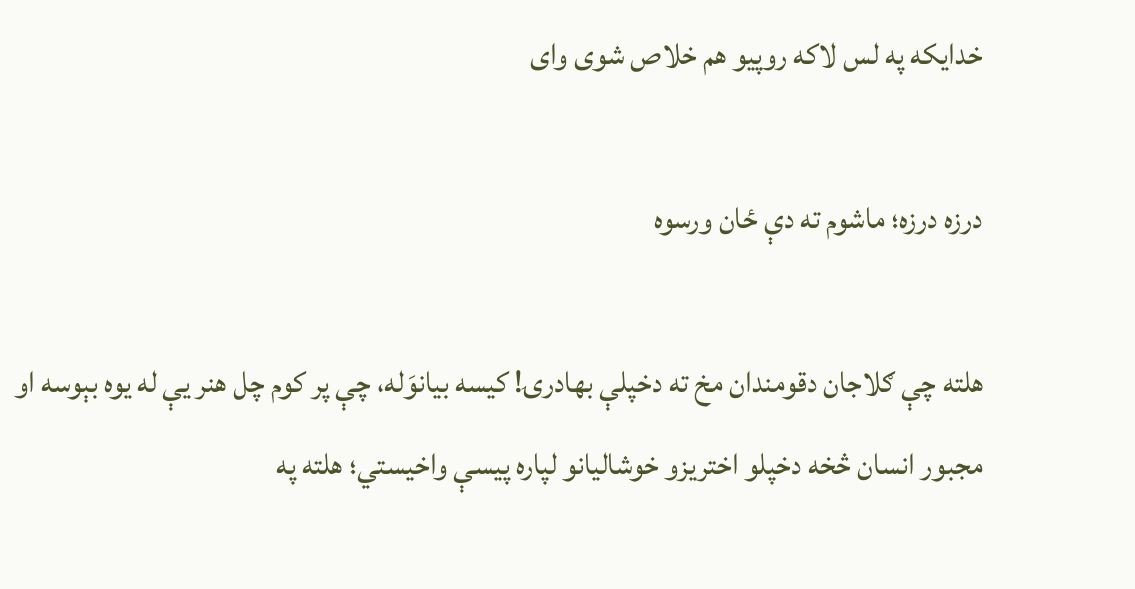خدایکه په لس لاکه روپیو هم خلاص شوی وای

درزه درزه؛ ماشوم ته دې ځان ورسوه

هلته چې ګلاجان دقومندان مخ ته دخپلې بهادرۍ! کیسه بیانوَله، چې پر کوم چل هنر یې له یوه بېوسه او مجبور انسان څخه دخپلو اختریزو خوشالیانو لپاره پیسې واخیستي؛ هلته په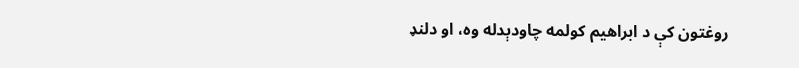روغتون کې د ابراهیم کولمه چاودېدله وه، او دلنډ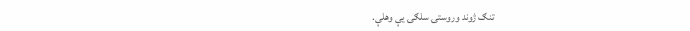تنګ ژوند وروستۍ سلګۍ یې وهلې.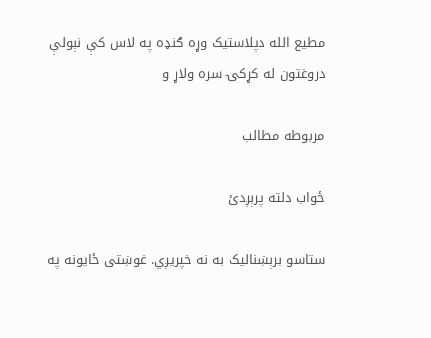مطیع الله دپلاستیک وړه ګنډه په لاس کې نېولې دروغتون له کړکۍ سره ولاړ و

مربوطه مطالب

ځواب دلته پرېږدئ

ستاسو برېښناليک به نه خپريږي. غوښتى ځایونه په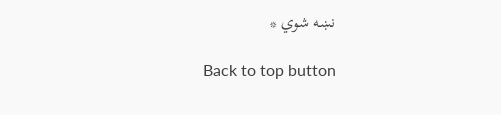نښه شوي *

Back to top button